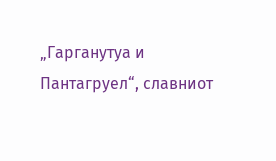„Гарганутуа и Пантагруел“, славниот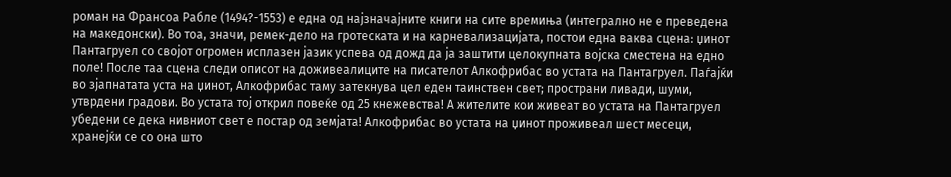роман на Франсоа Рабле (1494?-1553) е една од најзначајните книги на сите времиња (интегрално не е преведена на македонски). Во тоа, значи, ремек-дело на гротеската и на карневализацијата, постои една ваква сцена: џинот Пантагруел со својот огромен исплазен јазик успева од дожд да ја заштити целокупната војска сместена на едно поле! После таа сцена следи описот на доживеалиците на писателот Алкофрибас во устата на Пантагруел. Паѓајќи во зјапнатата уста на џинот, Алкофрибас таму затекнува цел еден таинствен свет; пространи ливади, шуми, утврдени градови. Во устата тој открил повеќе од 25 кнежевства! А жителите кои живеат во устата на Пантагруел убедени се дека нивниот свет е постар од земјата! Алкофрибас во устата на џинот проживеал шест месеци, хранејќи се со она што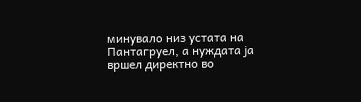минувало низ устата на Пантагруел, а нуждата ја вршел директно во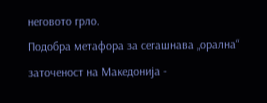неговото грло.
Подобра метафора за сегашнава „орална“ заточеност на Македонија -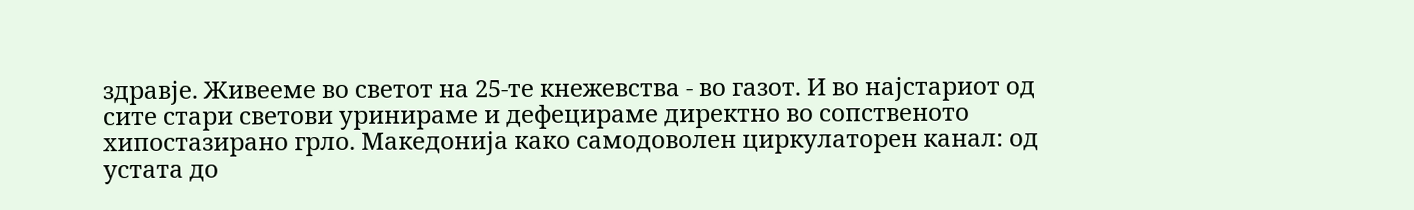здравје. Живееме во светот на 25-те кнежевства - во газот. И во најстариот од сите стари светови уринираме и дефецираме директно во сопственото хипостазирано грло. Македонија како самодоволен циркулаторен канал: од устата до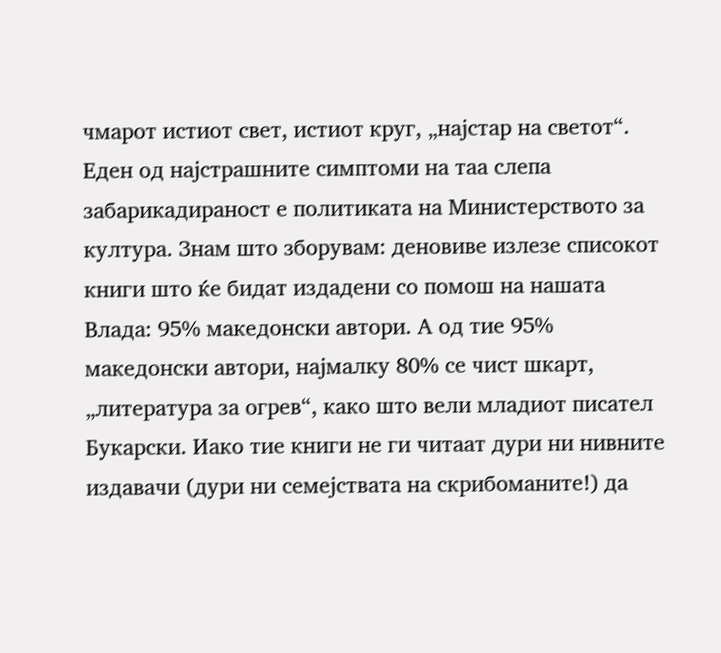чмарот истиот свет, истиот круг, „најстар на светот“.
Еден од најстрашните симптоми на таа слепа забарикадираност е политиката на Министерството за култура. Знам што зборувам: деновиве излезе списокот книги што ќе бидат издадени со помош на нашата Влада: 95% македонски автори. А од тие 95% македонски автори, најмалку 80% се чист шкарт, „литература за огрев“, како што вели младиот писател Букарски. Иако тие книги не ги читаат дури ни нивните издавачи (дури ни семејствата на скрибоманите!) да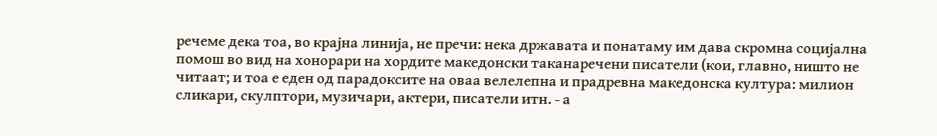речеме дека тоа, во крајна линија, не пречи: нека државата и понатаму им дава скромна социјална помош во вид на хонорари на хордите македонски таканаречени писатели (кои, главно, ништо не читаат; и тоа е еден од парадоксите на оваа велелепна и прадревна македонска култура: милион сликари, скулптори, музичари, актери, писатели итн. - а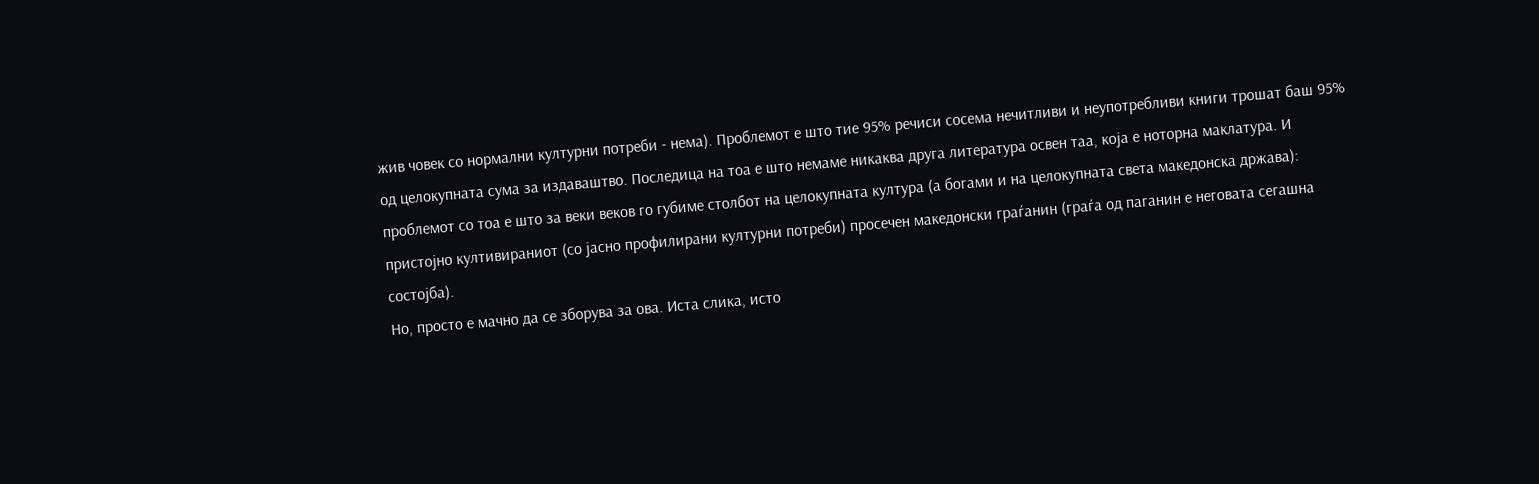жив човек со нормални културни потреби - нема). Проблемот е што тие 95% речиси сосема нечитливи и неупотребливи книги трошат баш 95% од целокупната сума за издаваштво. Последица на тоа е што немаме никаква друга литература освен таа, која е ноторна маклатура. И проблемот со тоа е што за веки веков го губиме столбот на целокупната култура (а богами и на целокупната света македонска држава): пристојно култивираниот (со јасно профилирани културни потреби) просечен македонски граѓанин (граѓа од паганин е неговата сегашна состојба).
Но, просто е мачно да се зборува за ова. Иста слика, исто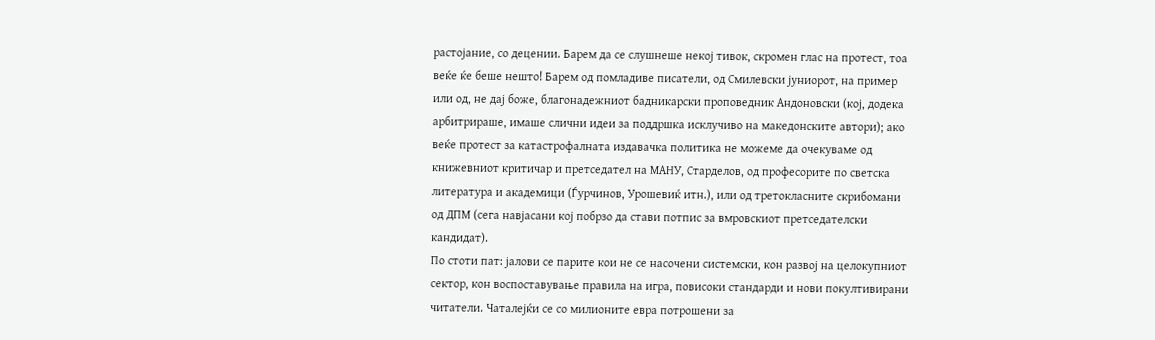растојание, со децении. Барем да се слушнеше некој тивок, скромен глас на протест, тоа веќе ќе беше нешто! Барем од помладиве писатели, од Смилевски јуниорот, на пример или од, не дај боже, благонадежниот бадникарски проповедник Андоновски (кој, додека арбитрираше, имаше слични идеи за поддршка исклучиво на македонските автори); ако веќе протест за катастрофалната издавачка политика не можеме да очекуваме од книжевниот критичар и претседател на МАНУ, Старделов, од професорите по светска литература и академици (Ѓурчинов, Урошевиќ итн.), или од третокласните скрибомани од ДПМ (сега навјасани кој побрзо да стави потпис за вмровскиот претседателски кандидат).
По стоти пат: јалови се парите кои не се насочени системски, кон развој на целокупниот сектор, кон воспоставување правила на игра, повисоки стандарди и нови покултивирани читатели. Чаталејќи се со милионите евра потрошени за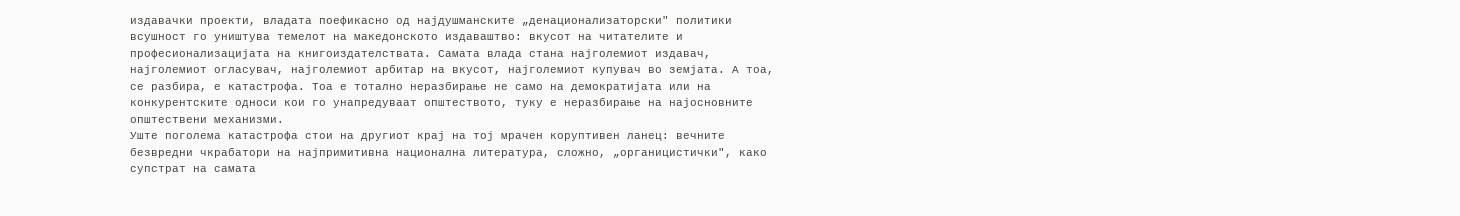издавачки проекти, владата поефикасно од најдушманските „денационализаторски" политики всушност го уништува темелот на македонското издаваштво: вкусот на читателите и професионализацијата на книгоиздателствата. Самата влада стана најголемиот издавач, најголемиот огласувач, најголемиот арбитар на вкусот, најголемиот купувач во земјата. А тоа, се разбира, е катастрофа. Тоа е тотално неразбирање не само на демократијата или на конкурентските односи кои го унапредуваат општеството, туку е неразбирање на најосновните општествени механизми.
Уште поголема катастрофа стои на другиот крај на тој мрачен коруптивен ланец: вечните безвредни чкрабатори на најпримитивна национална литература, сложно, „органицистички", како супстрат на самата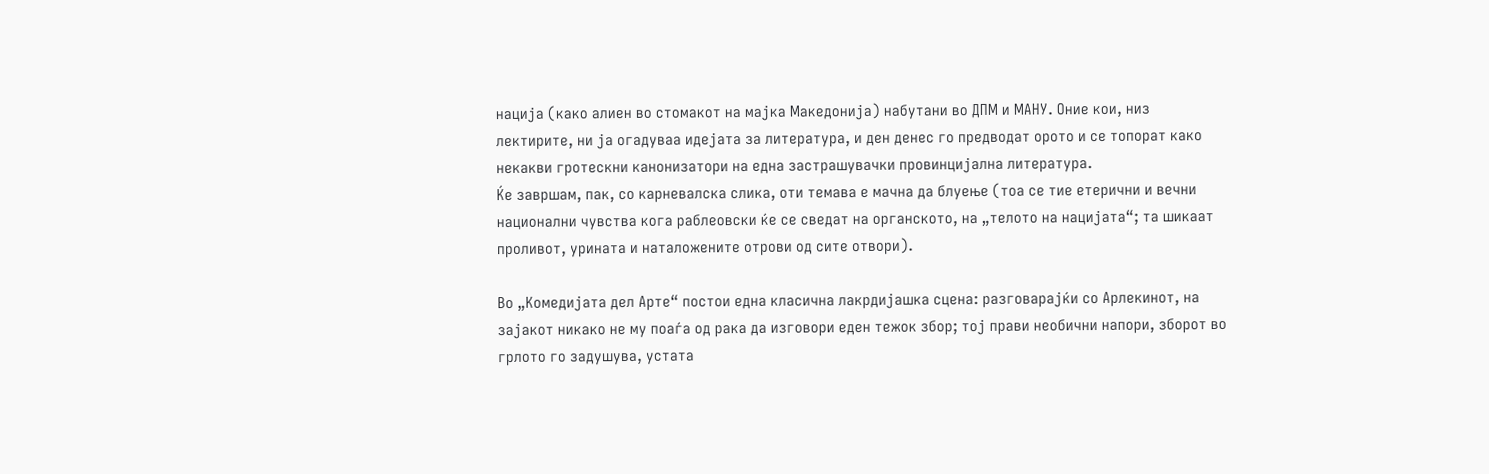нација (како алиен во стомакот на мајка Македонија) набутани во ДПМ и МАНУ. Оние кои, низ лектирите, ни ја огадуваа идејата за литература, и ден денес го предводат орото и се топорат како некакви гротескни канонизатори на една застрашувачки провинцијална литература.
Ќе завршам, пак, со карневалска слика, оти темава е мачна да блуење (тоа се тие етерични и вечни национални чувства кога раблеовски ќе се сведат на органското, на „телото на нацијата“; та шикаат проливот, урината и наталожените отрови од сите отвори).

Во „Комедијата дел Арте“ постои една класична лакрдијашка сцена: разговарајќи со Арлекинот, на зајакот никако не му поаѓа од рака да изговори еден тежок збор; тој прави необични напори, зборот во грлото го задушува, устата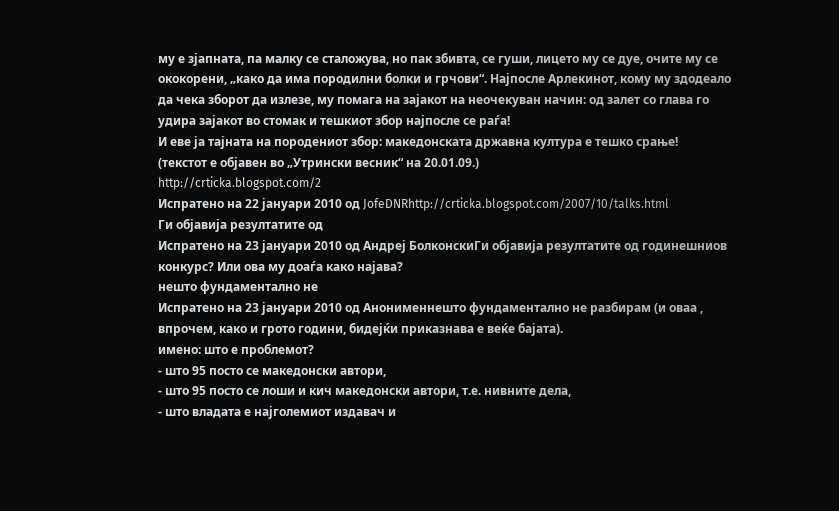му е зјапната, па малку се сталожува, но пак збивта, се гуши, лицето му се дуе, очите му се ококорени, „како да има породилни болки и грчови“. Најпосле Арлекинот, кому му здодеало да чека зборот да излезе, му помага на зајакот на неочекуван начин: од залет со глава го удира зајакот во стомак и тешкиот збор најпосле се раѓа!
И еве ја тајната на породениот збор: македонската државна култура е тешко срање!
(текстот е објавен во „Утрински весник“ на 20.01.09.)
http://crticka.blogspot.com/2
Испратено на 22 јануари 2010 од JofeDNRhttp://crticka.blogspot.com/2007/10/talks.html
Ги објавија резултатите од
Испратено на 23 јануари 2010 од Андреј БолконскиГи објавија резултатите од годинешниов конкурс? Или ова му доаѓа како најава?
нешто фундаментално не
Испратено на 23 јануари 2010 од Анонименнешто фундаментално не разбирам (и оваа , впрочем, како и грото години, бидејќи приказнава е веќе бајата).
имено: што е проблемот?
- што 95 посто се македонски автори,
- што 95 посто се лоши и кич македонски автори, т.е. нивните дела,
- што владата е најголемиот издавач и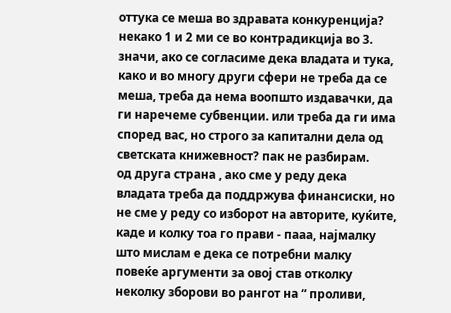оттука се меша во здравата конкуренција?
некако 1 и 2 ми се во контрадикција во 3. значи, ако се согласиме дека владата и тука, како и во многу други сфери не треба да се меша, треба да нема воопшто издавачки, да ги наречеме субвенции. или треба да ги има според вас, но строго за капитални дела од светската книжевност? пак не разбирам.
од друга страна , ако сме у реду дека владата треба да поддржува финансиски, но не сме у реду со изборот на авторите, куќите, каде и колку тоа го прави - пааа, најмалку што мислам е дека се потребни малку повеќе аргументи за овој став отколку неколку зборови во рангот на “ проливи,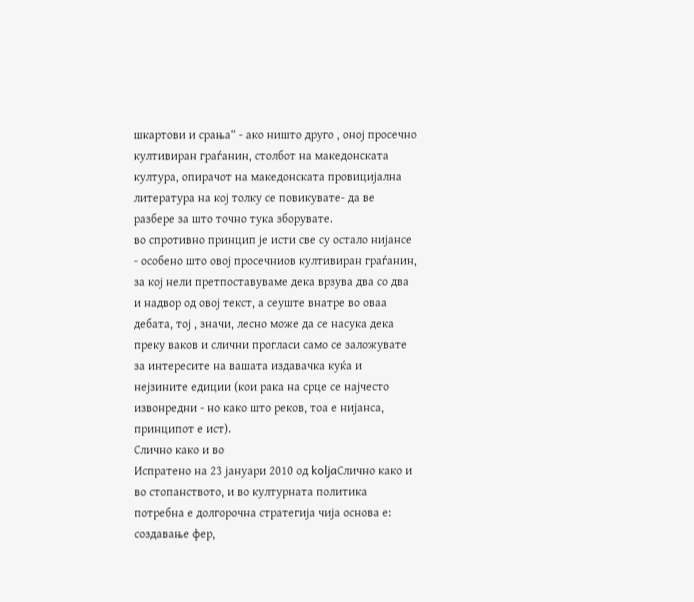шкартови и срања“ - ако ништо друго , оној просечно култивиран граѓанин, столбот на македонската култура, опирачот на македонската провицијална литература на кој толку се повикувате- да ве разбере за што точно тука зборувате.
во спротивно принцип је исти све су остало нијансе - особено што овој просечниов култивиран граѓанин, за кој нели претпоставуваме дека врзува два со два и надвор од овој текст, а сеуште внатре во оваа дебата, тој , значи, лесно може да се насука дека преку ваков и слични прогласи само се заложувате за интересите на вашата издавачка куќа и нејзините едиции (кои рака на срце се најчесто извонредни - но како што реков, тоа е нијанса, принципот е ист).
Слично како и во
Испратено на 23 јануари 2010 од koljaСлично како и во стопанството, и во културната политика потребна е долгорочна стратегија чија основа е: создавање фер,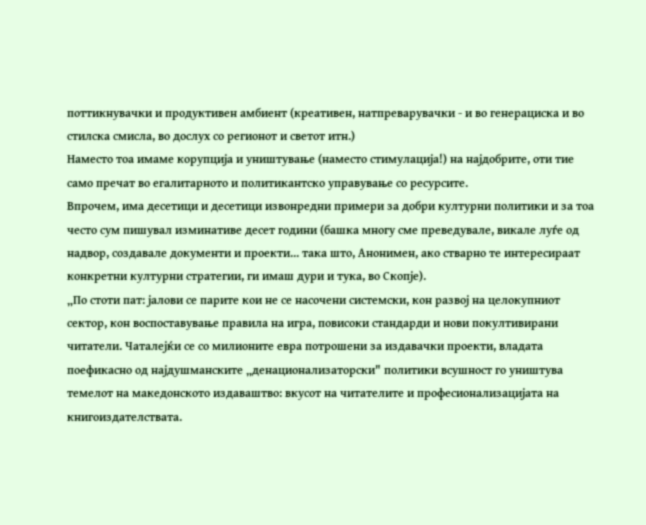поттикнувачки и продуктивен амбиент (креативен, натпреварувачки - и во генерациска и во стилска смисла, во дослух со регионот и светот итн.)
Наместо тоа имаме корупција и уништување (наместо стимулација!) на најдобрите, оти тие само пречат во егалитарното и политикантско управување со ресурсите.
Впрочем, има десетици и десетици извонредни примери за добри културни политики и за тоа често сум пишувал изминативе десет години (башка многу сме преведувале, викале луѓе од надвор, создавале документи и проекти... така што, Анонимен, ако стварно те интересираат конкретни културни стратегии, ги имаш дури и тука, во Скопје).
„По стоти пат: јалови се парите кои не се насочени системски, кон развој на целокупниот сектор, кон воспоставување правила на игра, повисоки стандарди и нови покултивирани читатели. Чаталејќи се со милионите евра потрошени за издавачки проекти, владата поефикасно од најдушманските „денационализаторски" политики всушност го уништува темелот на македонското издаваштво: вкусот на читателите и професионализацијата на книгоиздателствата.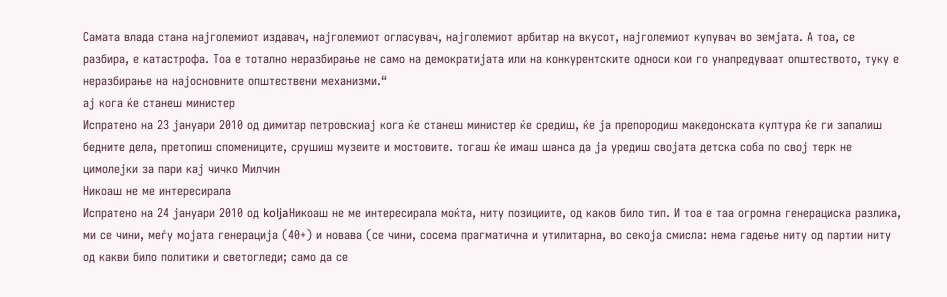Самата влада стана најголемиот издавач, најголемиот огласувач, најголемиот арбитар на вкусот, најголемиот купувач во земјата. А тоа, се разбира, е катастрофа. Тоа е тотално неразбирање не само на демократијата или на конкурентските односи кои го унапредуваат општеството, туку е неразбирање на најосновните општествени механизми.“
ај кога ќе станеш министер
Испратено на 23 јануари 2010 од димитар петровскиај кога ќе станеш министер ќе средиш, ќе ја препородиш македонската култура ќе ги запалиш бедните дела, претопиш спомениците, срушиш музеите и мостовите. тогаш ќе имаш шанса да ја уредиш својата детска соба по свој терк не цимолејки за пари кај чичко Милчин
Никоаш не ме интересирала
Испратено на 24 јануари 2010 од koljaНикоаш не ме интересирала моќта, ниту позициите, од каков било тип. И тоа е таа огромна генерациска разлика, ми се чини, меѓу мојата генерација (40+) и новава (се чини, сосема прагматична и утилитарна, во секоја смисла: нема гадење ниту од партии ниту од какви било политики и светогледи; само да се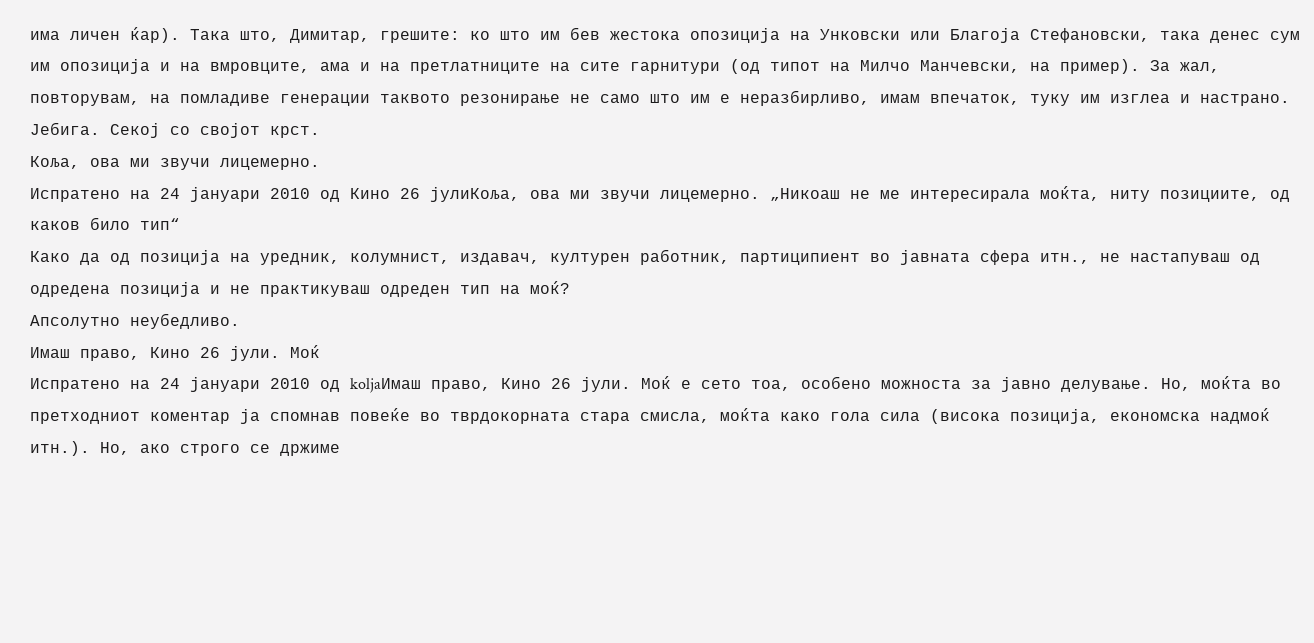има личен ќар). Така што, Димитар, грешите: ко што им бев жестока опозиција на Унковски или Благоја Стефановски, така денес сум им опозиција и на вмровците, ама и на претлатниците на сите гарнитури (од типот на Милчо Манчевски, на пример). За жал, повторувам, на помладиве генерации таквото резонирање не само што им е неразбирливо, имам впечаток, туку им изглеа и настрано. Јебига. Секој со својот крст.
Коља, ова ми звучи лицемерно.
Испратено на 24 јануари 2010 од Кино 26 јулиКоља, ова ми звучи лицемерно. „Никоаш не ме интересирала моќта, ниту позициите, од каков било тип“
Како да од позиција на уредник, колумнист, издавач, културен работник, партиципиент во јавната сфера итн., не настапуваш од одредена позиција и не практикуваш одреден тип на моќ?
Апсолутно неубедливо.
Имаш право, Кино 26 јули. Моќ
Испратено на 24 јануари 2010 од koljaИмаш право, Кино 26 јули. Моќ е сето тоа, особено можноста за јавно делување. Но, моќта во претходниот коментар ја спомнав повеќе во тврдокорната стара смисла, моќта како гола сила (висока позиција, економска надмоќ итн.). Но, ако строго се држиме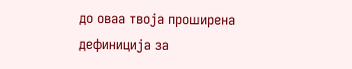до оваа твоја проширена дефиниција за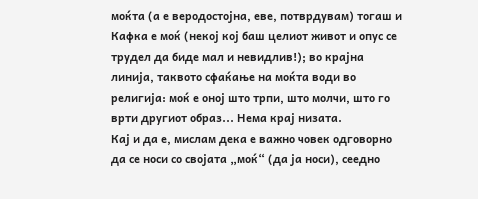моќта (а е веродостојна, еве, потврдувам) тогаш и Кафка е моќ (некој кој баш целиот живот и опус се трудел да биде мал и невидлив!); во крајна линија, таквото сфаќање на моќта води во религија: моќ е оној што трпи, што молчи, што го врти другиот образ... Нема крај низата.
Кај и да е, мислам дека е важно човек одговорно да се носи со својата „моќ“ (да ја носи), сеедно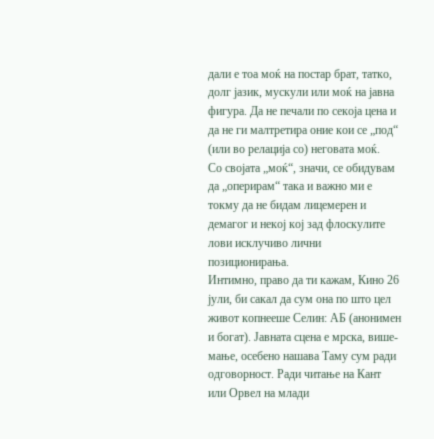дали е тоа моќ на постар брат, татко, долг јазик, мускули или моќ на јавна фигура. Да не печали по секоја цена и да не ги малтретира оние кои се „под“ (или во релација со) неговата моќ.
Со својата „моќ“, значи, се обидувам да „оперирам“ така и важно ми е токму да не бидам лицемерен и демагог и некој кој зад флоскулите лови исклучиво лични позиционирања.
Интимно, право да ти кажам, Кино 26 јули, би сакал да сум она по што цел живот копнееше Селин: АБ (анонимен и богат). Јавната сцена е мрска, више-мање, осебено нашава Таму сум ради одговорност. Ради читање на Кант или Орвел на млади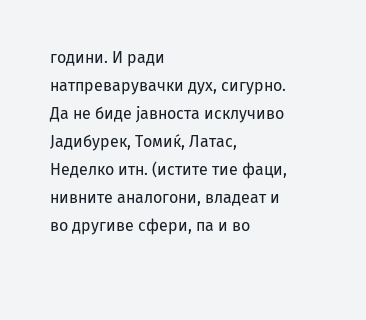години. И ради натпреварувачки дух, сигурно. Да не биде јавноста исклучиво Јадибурек, Томиќ, Латас, Неделко итн. (истите тие фаци, нивните аналогони, владеат и во другиве сфери, па и во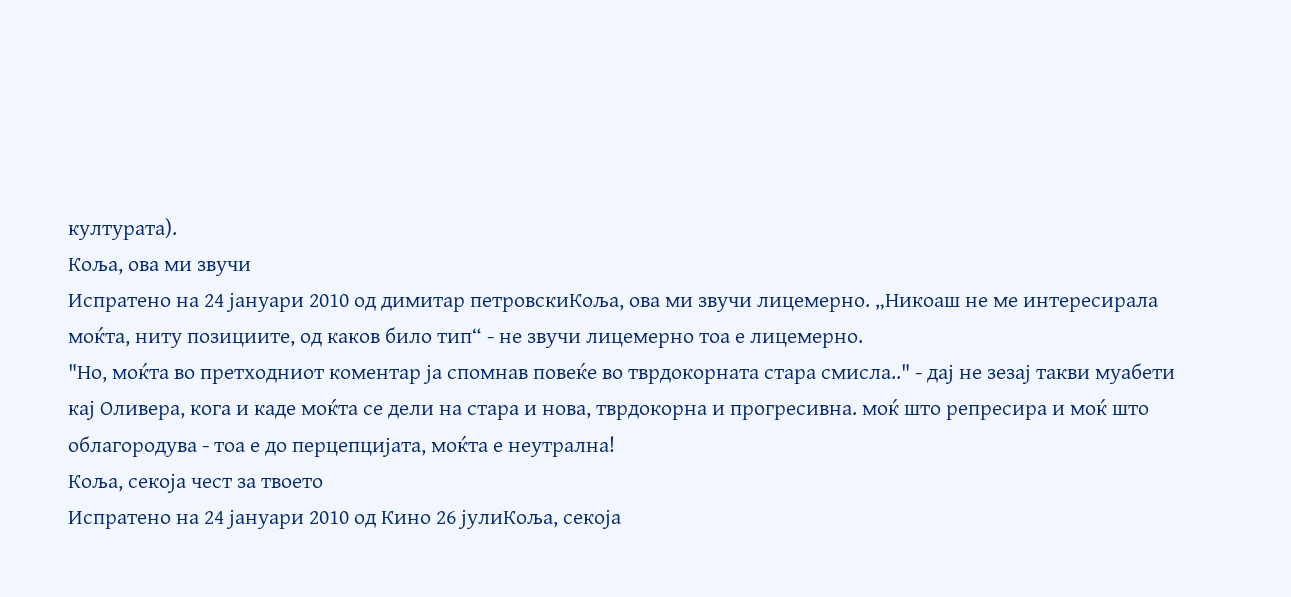културата).
Коља, ова ми звучи
Испратено на 24 јануари 2010 од димитар петровскиКоља, ова ми звучи лицемерно. „Никоаш не ме интересирала моќта, ниту позициите, од каков било тип“ - не звучи лицемерно тоа е лицемерно.
"Но, моќта во претходниот коментар ја спомнав повеќе во тврдокорната стара смисла.." - дај не зезај такви муабети кај Оливера, кога и каде моќта се дели на стара и нова, тврдокорна и прогресивна. моќ што репресира и моќ што облагородува - тоа е до перцепцијата, моќта е неутрална!
Коља, секоја чест за твоето
Испратено на 24 јануари 2010 од Кино 26 јулиКоља, секоја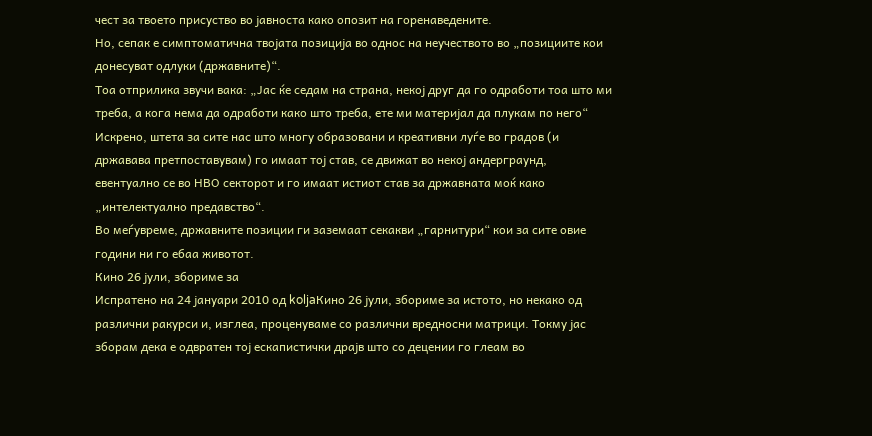чест за твоето присуство во јавноста како опозит на горенаведените.
Но, сепак е симптоматична твојата позиција во однос на неучеството во „позициите кои донесуват одлуки (државните)“.
Тоа отприлика звучи вака: „Јас ќе седам на страна, некој друг да го одработи тоа што ми треба, а кога нема да одработи како што треба, ете ми материјал да плукам по него“
Искрено, штета за сите нас што многу образовани и креативни луѓе во градов (и државава претпоставувам) го имаат тој став, се движат во некој андерграунд, евентуално се во НВО секторот и го имаат истиот став за државната моќ како „интелектуално предавство“.
Во меѓувреме, државните позиции ги заземаат секакви „гарнитури“ кои за сите овие години ни го ебаа животот.
Кино 26 јули, збориме за
Испратено на 24 јануари 2010 од koljaКино 26 јули, збориме за истото, но некако од различни ракурси и, изглеа, проценуваме со различни вредносни матрици. Токму јас зборам дека е одвратен тој ескапистички драјв што со децении го глеам во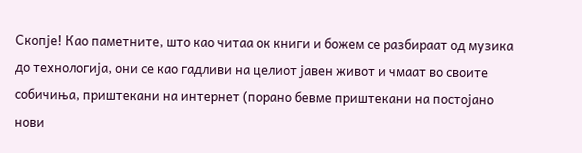Скопје! Као паметните, што као читаа ок книги и божем се разбираат од музика до технологија, они се као гадливи на целиот јавен живот и чмаат во своите собичиња, приштекани на интернет (порано бевме приштекани на постојано нови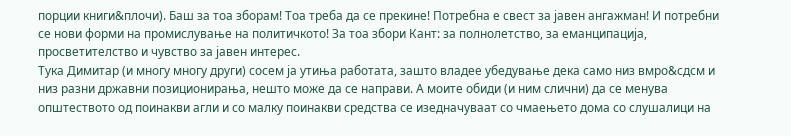порции книги&плочи). Баш за тоа зборам! Тоа треба да се прекине! Потребна е свест за јавен ангажман! И потребни се нови форми на промислување на политичкото! За тоа збори Кант: за полнолетство, за еманципација, просветителство и чувство за јавен интерес.
Тука Димитар (и многу многу други) сосем ја утиња работата, зашто владее убедување дека само низ вмро&сдсм и низ разни државни позиционирања, нешто може да се направи. А моите обиди (и ним слични) да се менува општеството од поинакви агли и со малку поинакви средства се изедначуваат со чмаењето дома со слушалици на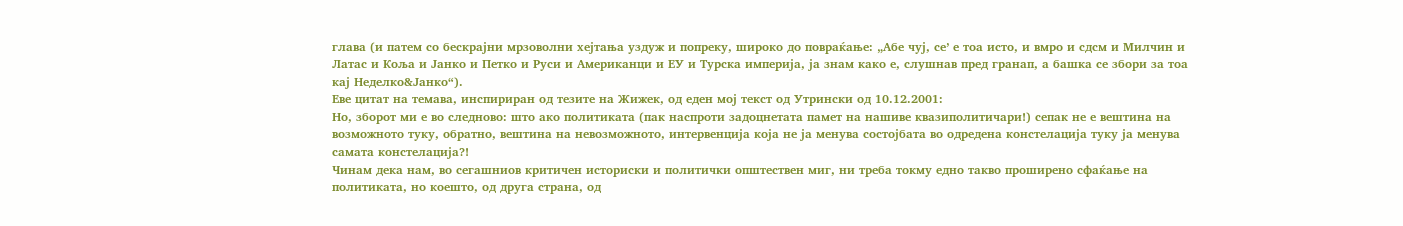глава (и патем со бескрајни мрзоволни хејтања уздуж и попреку, широко до повраќање: „Абе чуј, се’ е тоа исто, и вмро и сдсм и Милчин и Латас и Коља и Јанко и Петко и Руси и Американци и ЕУ и Турска империја, ја знам како е, слушнав пред гранап, а башка се збори за тоа кај Неделко&Јанко“).
Еве цитат на темава, инспириран од тезите на Жижек, од еден мој текст од Утрински од 10.12.2001:
Но, зборот ми е во следново: што ако политиката (пак наспроти задоцнетата памет на нашиве квазиполитичари!) сепак не е вештина на возможното туку, обратно, вештина на невозможното, интервенција која не ја менува состојбата во одредена констелација туку ја менува самата констелација?!
Чинам дека нам, во сегашниов критичен историски и политички општествен миг, ни треба токму едно такво проширено сфаќање на политиката, но коешто, од друга страна, од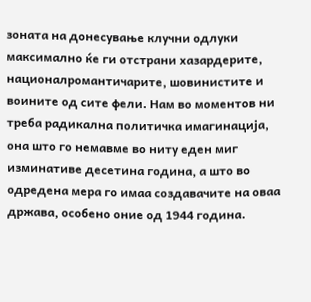зоната на донесување клучни одлуки максимално ќе ги отстрани хазардерите, националромантичарите, шовинистите и воините од сите фели. Нам во моментов ни треба радикална политичка имагинација, она што го немавме во ниту еден миг изминативе десетина година, а што во одредена мера го имаа создавачите на оваа држава, особено оние од 1944 година.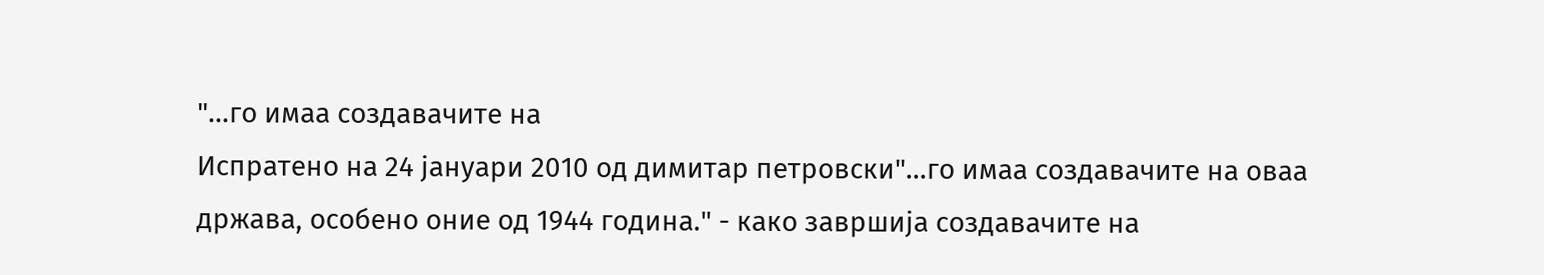"...го имаа создавачите на
Испратено на 24 јануари 2010 од димитар петровски"...го имаа создавачите на оваа држава, особено оние од 1944 година." - како завршија создавачите на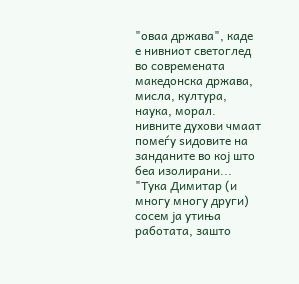"оваа држава", каде е нивниот светоглед во современата македонска држава, мисла, култура, наука, морал. нивните духови чмаат помеѓу ѕидовите на занданите во кој што беа изолирани...
"Тука Димитар (и многу многу други) сосем ја утиња работата, зашто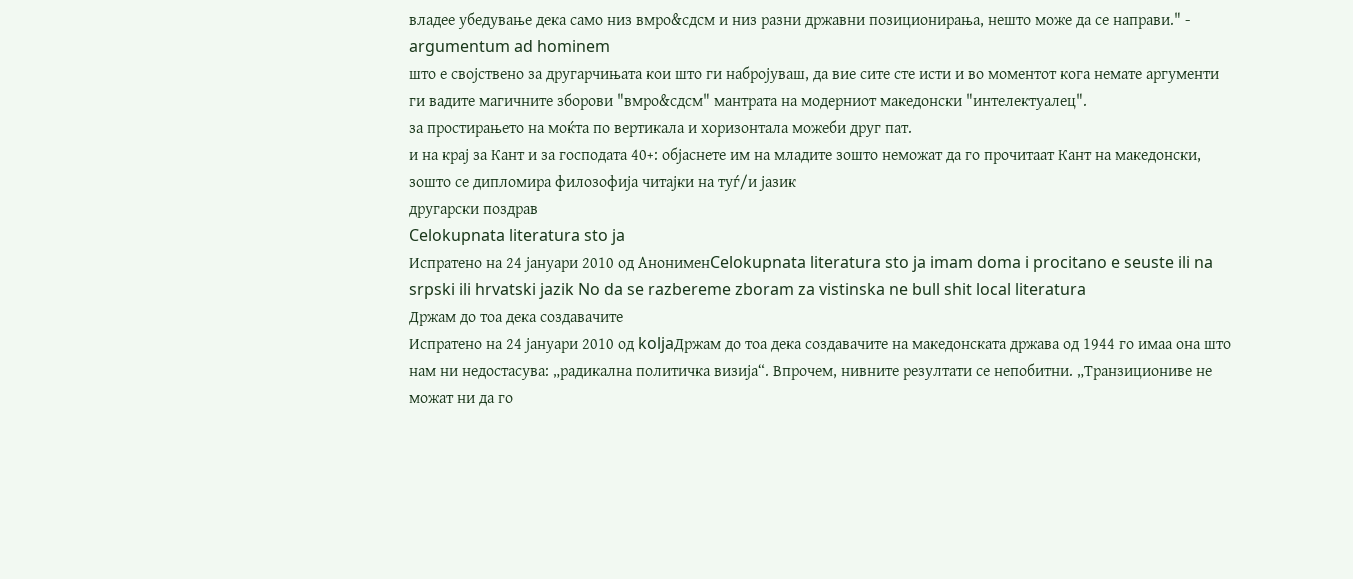владее убедување дека само низ вмро&сдсм и низ разни државни позиционирања, нешто може да се направи." - argumentum ad hominem
што е својствено за другарчињата кои што ги набројуваш, да вие сите сте исти и во моментот кога немате аргументи ги вадите магичните зборови "вмро&сдсм" мантрата на модерниот македонски "интелектуалец".
за простирањето на моќта по вертикала и хоризонтала можеби друг пат.
и на крај за Кант и за господата 40+: објаснете им на младите зошто неможат да го прочитаат Кант на македонски, зошто се дипломира филозофија читајки на туѓ/и јазик
другарски поздрав
Celokupnata literatura sto ja
Испратено на 24 јануари 2010 од АнонименCelokupnata literatura sto ja imam doma i procitano e seuste ili na srpski ili hrvatski jazik No da se razbereme zboram za vistinska ne bull shit local literatura
Држам до тоа дека создавачите
Испратено на 24 јануари 2010 од koljaДржам до тоа дека создавачите на македонската држава од 1944 го имаа она што нам ни недостасува: „радикална политичка визија“. Впрочем, нивните резултати се непобитни. „Транзициониве не можат ни да го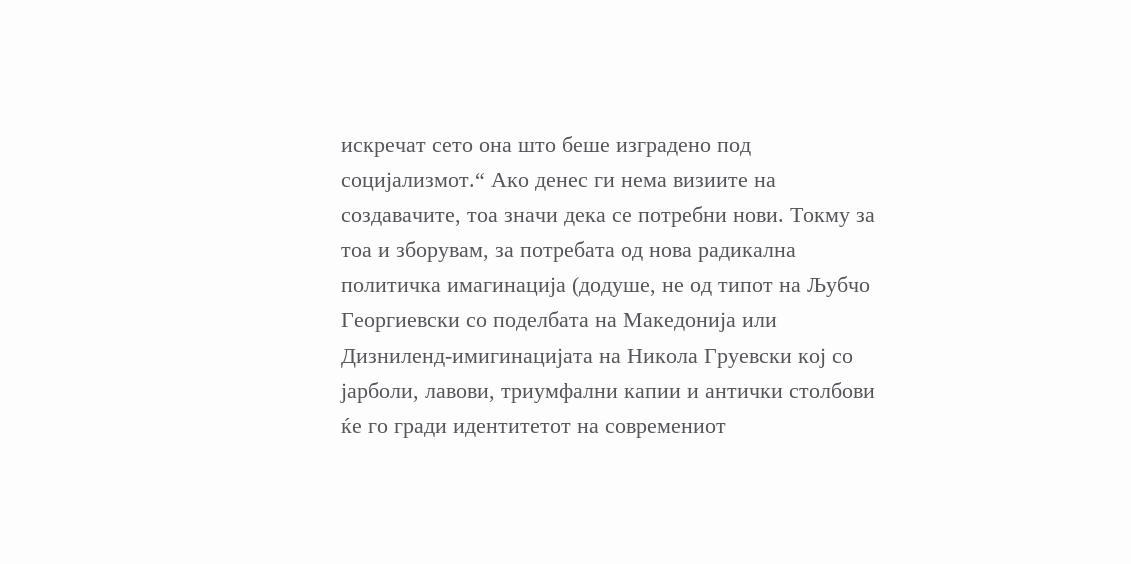искречат сето она што беше изградено под социјализмот.“ Ако денес ги нема визиите на создавачите, тоа значи дека се потребни нови. Токму за тоа и зборувам, за потребата од нова радикална политичка имагинација (додуше, не од типот на Љубчо Георгиевски со поделбата на Македонија или Дизниленд-имигинацијата на Никола Груевски кој со јарболи, лавови, триумфални капии и антички столбови ќе го гради идентитетот на современиот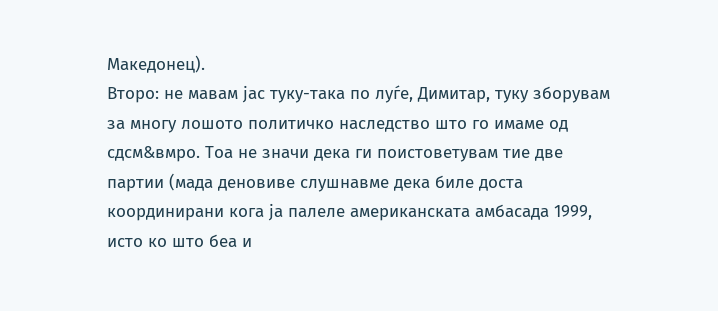Македонец).
Второ: не мавам јас туку-така по луѓе, Димитар, туку зборувам за многу лошото политичко наследство што го имаме од сдсм&вмро. Тоа не значи дека ги поистоветувам тие две партии (мада деновиве слушнавме дека биле доста координирани кога ја палеле американската амбасада 1999, исто ко што беа и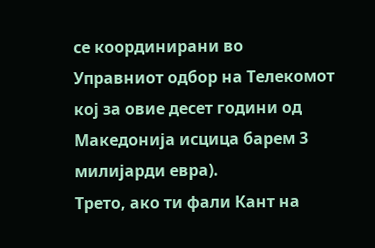се координирани во Управниот одбор на Телекомот кој за овие десет години од Македонија исцица барем 3 милијарди евра).
Трето, ако ти фали Кант на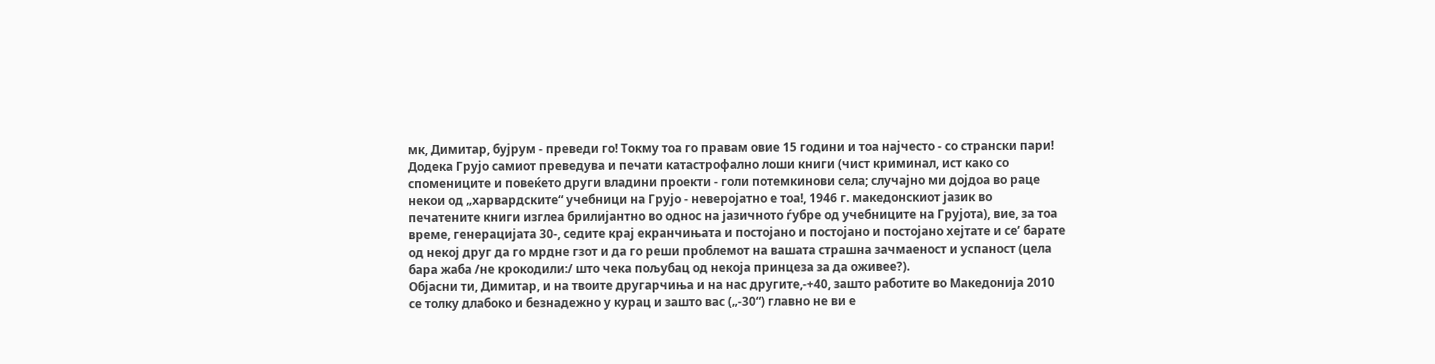мк, Димитар, бујрум - преведи го! Токму тоа го правам овие 15 години и тоа најчесто - со странски пари! Додека Грујо самиот преведува и печати катастрофално лоши книги (чист криминал, ист како со спомениците и повеќето други владини проекти - голи потемкинови села; случајно ми дојдоа во раце некои од „харвардските“ учебници на Грујо - неверојатно е тоа!, 1946 г. македонскиот јазик во печатените книги изглеа брилијантно во однос на јазичното ѓубре од учебниците на Грујота), вие, за тоа време, генерацијата 30-, седите крај екранчињата и постојано и постојано и постојано хејтате и се’ барате од некој друг да го мрдне гзот и да го реши проблемот на вашата страшна зачмаеност и успаност (цела бара жаба /не крокодили:/ што чека пољубац од некоја принцеза за да оживее?).
Објасни ти, Димитар, и на твоите другарчиња и на нас другите,-+40, зашто работите во Македонија 2010 се толку длабоко и безнадежно у курац и зашто вас („-30“) главно не ви е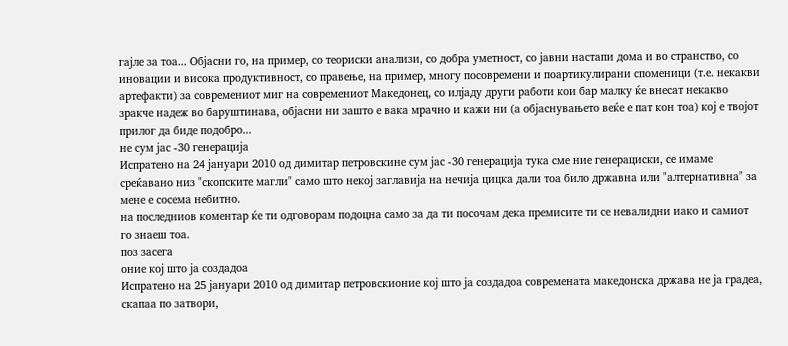гајле за тоа... Објасни го, на пример, со теориски анализи, со добра уметност, со јавни настапи дома и во странство, со иновации и висока продуктивност, со правење, на пример, многу посовремени и поартикулирани споменици (т.е. некакви артефакти) за современиот миг на современиот Македонец, со илјаду други работи кои бар малку ќе внесат некакво зракче надеж во баруштинава, објасни ни зашто е вака мрачно и кажи ни (а објаснувањето веќе е пат кон тоа) кој е твојот прилог да биде подобро...
не сум јас -30 генерација
Испратено на 24 јануари 2010 од димитар петровскине сум јас -30 генерација тука сме ние генерациски, се имаме среќавано низ "скопските магли" само што некој заглавија на нечија цицка дали тоа било државна или "алтернативна" за мене е сосема небитно.
на последниов коментар ќе ти одговорам подоцна само за да ти посочам дека премисите ти се невалидни иако и самиот го знаеш тоа.
поз засега
оние кој што ја создадоа
Испратено на 25 јануари 2010 од димитар петровскионие кој што ја создадоа современата македонска држава не ја градеа, скапаа по затвори,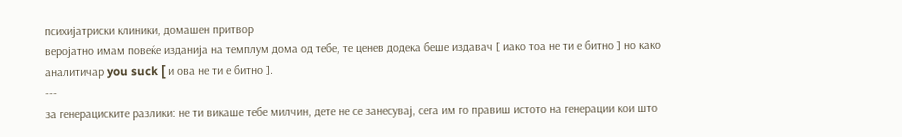психијатриски клиники, домашен притвор
веројатно имам повеќе изданија на темплум дома од тебе, те ценев додека беше издавач [ иако тоа не ти е битно ] но како аналитичар you suck [ и ова не ти е битно ].
---
за генерациските разлики: не ти викаше тебе милчин, дете не се занесувај, сега им го правиш истото на генерации кои што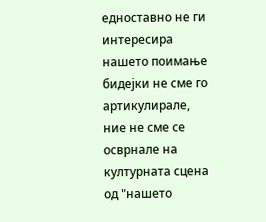едноставно не ги интересира нашето поимање бидејки не сме го артикулирале, ние не сме се осврнале на културната сцена од "нашето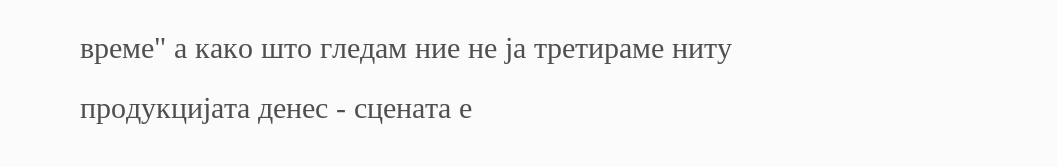време" а како што гледам ние не ја третираме ниту продукцијата денес - сцената е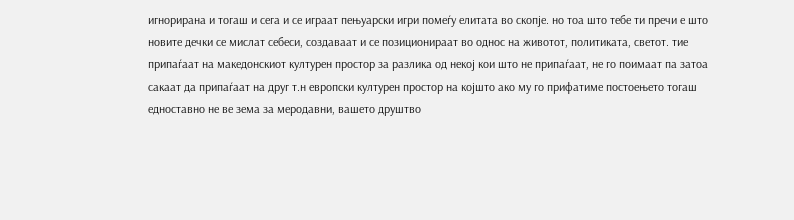игнорирана и тогаш и сега и се играат пењуарски игри помеѓу елитата во скопје. но тоа што тебе ти пречи е што новите дечки се мислат себеси, создаваат и се позиционираат во однос на животот, политиката, светот. тие припаѓаат на македонскиот културен простор за разлика од некој кои што не припаѓаат, не го поимаат па затоа сакаат да припаѓаат на друг т.н европски културен простор на којшто ако му го прифатиме постоењето тогаш едноставно не ве зема за меродавни, вашето друштво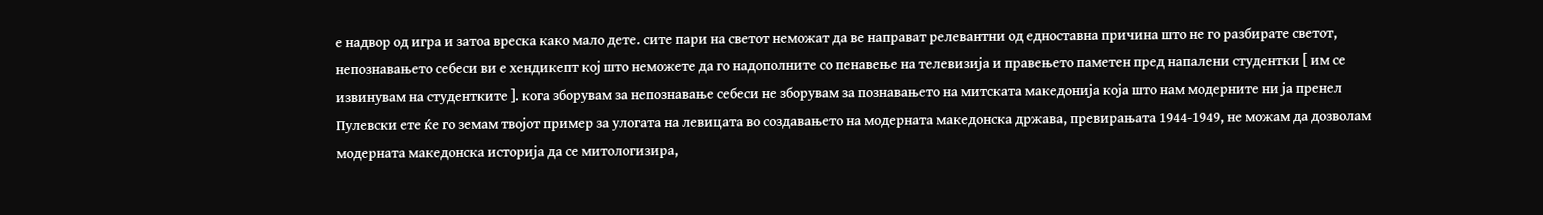е надвор од игра и затоа вреска како мало дете. сите пари на светот неможат да ве направат релевантни од едноставна причина што не го разбирате светот, непознавањето себеси ви е хендикепт кој што неможете да го надополните со пенавење на телевизија и правењето паметен пред напалени студентки [ им се извинувам на студентките ]. кога зборувам за непознавање себеси не зборувам за познавањето на митската македонија која што нам модерните ни ја пренел Пулевски ете ќе го земам твојот пример за улогата на левицата во создавањето на модерната македонска држава, превирањата 1944-1949, не можам да дозволам модерната македонска историја да се митологизира,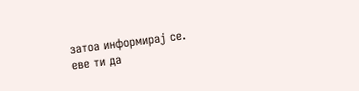затоа информирај се.
еве ти да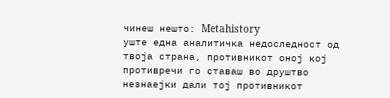чинеш нешто: Metahistory
уште една аналитичка недоследност од твоја страна, противникот оној кој противречи го ставаш во друштво незнаејки дали тој противникот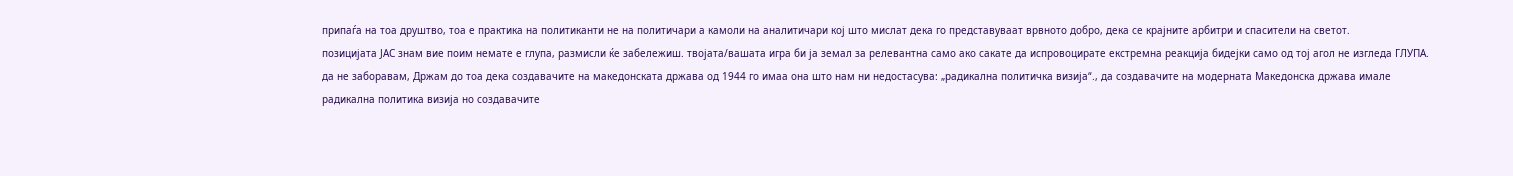припаѓа на тоа друштво, тоа е практика на политиканти не на политичари а камоли на аналитичари кој што мислат дека го представуваат врвното добро, дека се крајните арбитри и спасители на светот.
позицијата ЈАС знам вие поим немате е глупа, размисли ќе забележиш. твојата/вашата игра би ја земал за релевантна само ако сакате да испровоцирате екстремна реакција бидејки само од тој агол не изгледа ГЛУПА.
да не заборавам, Држам до тоа дека создавачите на македонската држава од 1944 го имаа она што нам ни недостасува: „радикална политичка визија“., да создавачите на модерната Македонска држава имале радикална политика визија но создавачите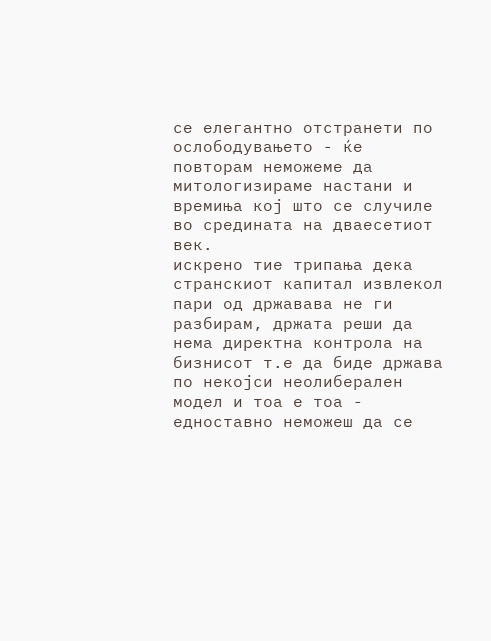се елегантно отстранети по ослободувањето - ќе повторам неможеме да митологизираме настани и времиња кој што се случиле во средината на дваесетиот век.
искрено тие трипања дека странскиот капитал извлекол пари од државава не ги разбирам, држата реши да нема директна контрола на бизнисот т.е да биде држава по некојси неолиберален модел и тоа е тоа - едноставно неможеш да се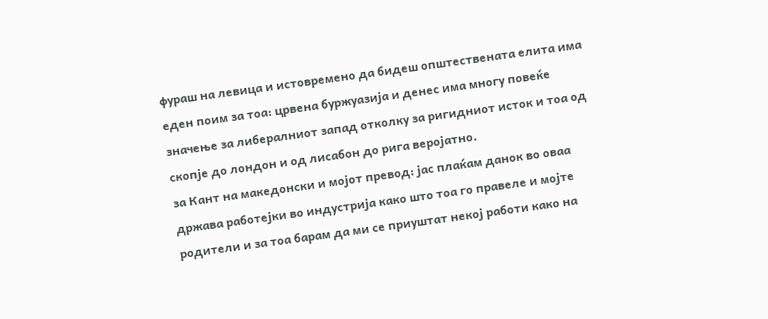фураш на левица и истовремено да бидеш општествената елита има еден поим за тоа: црвена буржуазија и денес има многу повеќе значење за либералниот запад отколку за ригидниот исток и тоа од скопје до лондон и од лисабон до рига веројатно.
за Кант на македонски и мојот превод: јас плаќам данок во оваа држава работејки во индустрија како што тоа го правеле и мојте родители и за тоа барам да ми се приуштат некој работи како на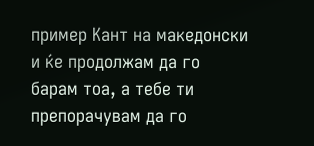пример Кант на македонски и ќе продолжам да го барам тоа, а тебе ти препорачувам да го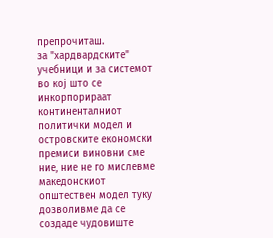препрочиташ.
за "хардвардските" учебници и за системот во кој што се инкорпорираат континенталниот политички модел и островските економски премиси виновни сме ние, ние не го мислевме македонскиот општествен модел туку дозволивме да се создаде чудовиште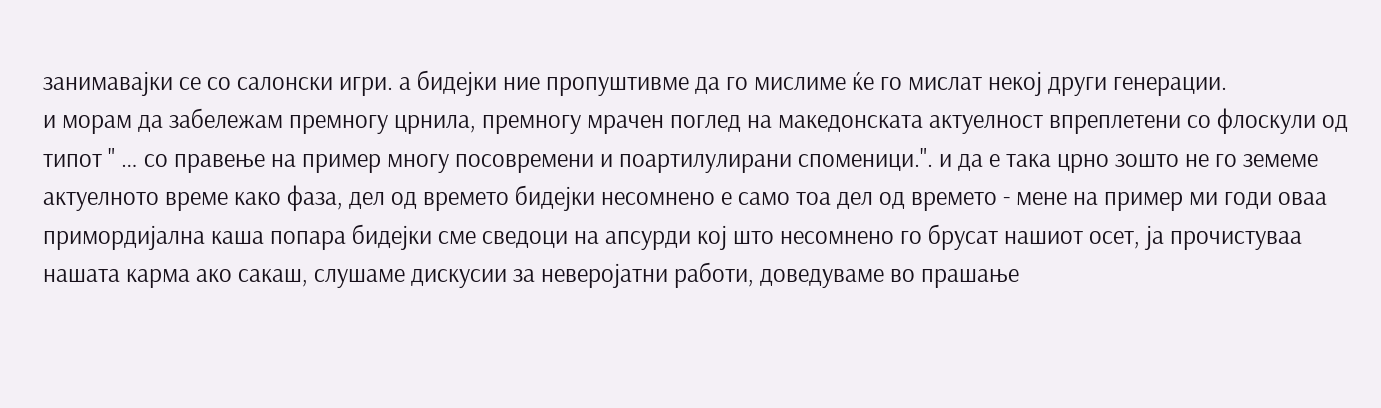занимавајки се со салонски игри. а бидејки ние пропуштивме да го мислиме ќе го мислат некој други генерации.
и морам да забележам премногу црнила, премногу мрачен поглед на македонската актуелност впреплетени со флоскули од типот " … со правење на пример многу посовремени и поартилулирани споменици.". и да е така црно зошто не го земеме актуелното време како фаза, дел од времето бидејки несомнено е само тоа дел од времето - мене на пример ми годи оваа примордијална каша попара бидејки сме сведоци на апсурди кој што несомнено го брусат нашиот осет, ја прочистуваа нашата карма ако сакаш, слушаме дискусии за неверојатни работи, доведуваме во прашање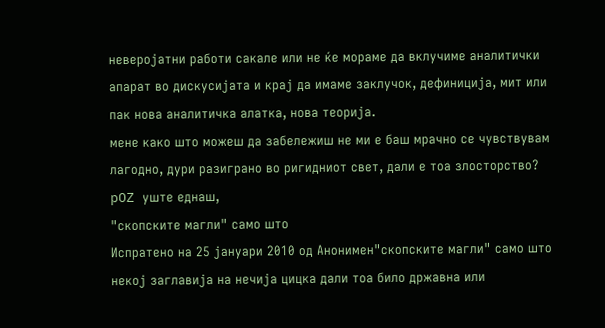неверојатни работи сакале или не ќе мораме да вклучиме аналитички апарат во дискусијата и крај да имаме заклучок, дефиниција, мит или пак нова аналитичка алатка, нова теорија.
мене како што можеш да забележиш не ми е баш мрачно се чувствувам лагодно, дури разиграно во ригидниот свет, дали е тоа злосторство?
pOZ уште еднаш,
"скопските магли" само што
Испратено на 25 јануари 2010 од Анонимен"скопските магли" само што некој заглавија на нечија цицка дали тоа било државна или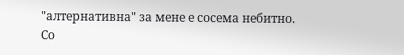"алтернативна" за мене е сосема небитно.
Со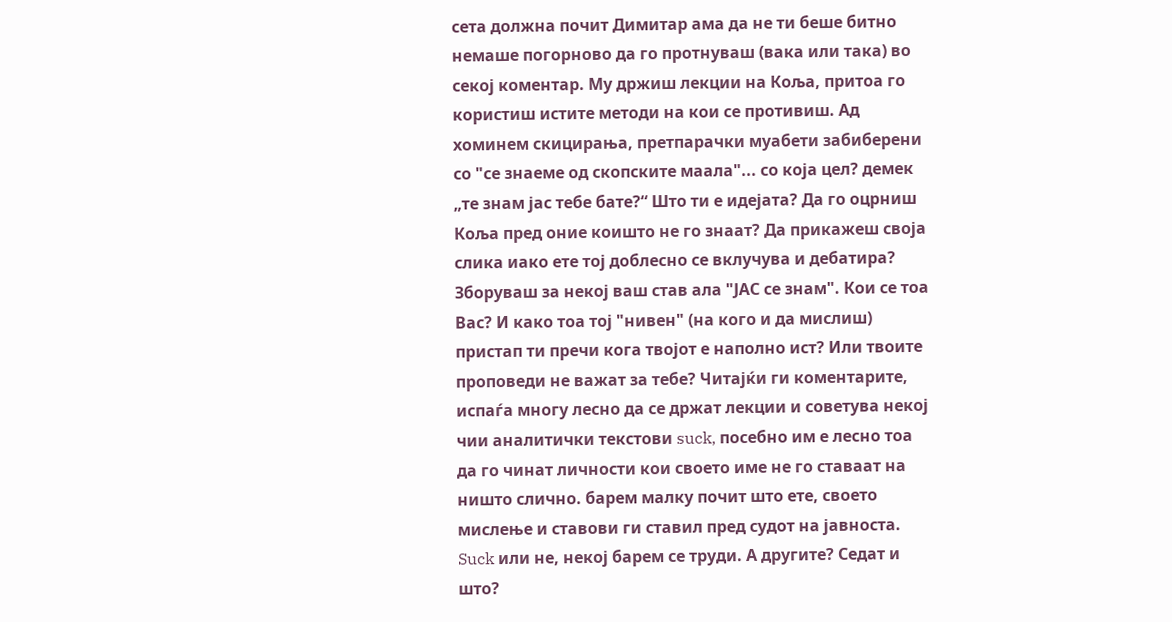сета должна почит Димитар ама да не ти беше битно немаше погорново да го протнуваш (вака или така) во секој коментар. Му држиш лекции на Коља, притоа го користиш истите методи на кои се противиш. Ад хоминем скицирања, претпарачки муабети забиберени со "се знаеме од скопските маала"... со која цел? демек „те знам јас тебе бате?“ Што ти е идејата? Да го оцрниш Коља пред оние коишто не го знаат? Да прикажеш своја слика иако ете тој доблесно се вклучува и дебатира? Зборуваш за некој ваш став ала "ЈАС се знам". Кои се тоа Вас? И како тоа тој "нивен" (на кого и да мислиш) пристап ти пречи кога твојот е наполно ист? Или твоите проповеди не важат за тебе? Читајќи ги коментарите, испаѓа многу лесно да се држат лекции и советува некој чии аналитички текстови suck, посебно им е лесно тоа да го чинат личности кои своето име не го ставаат на ништо слично. барем малку почит што ете, своето мислење и ставови ги ставил пред судот на јавноста. Suck или не, некој барем се труди. А другите? Седат и што?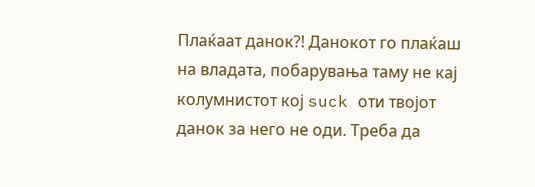Плаќаат данок?! Данокот го плаќаш на владата, побарувања таму не кај колумнистот кој suck оти твојот данок за него не оди. Треба да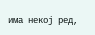има некој ред,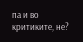па и во критиките, не?